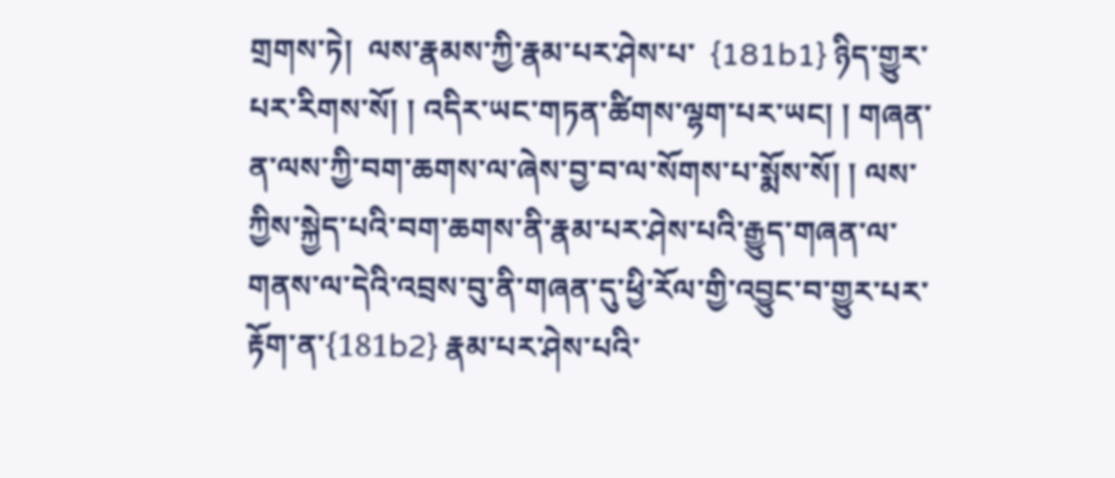གྲགས་ཏེ།  ལས་རྣམས་ཀྱི་རྣམ་པར་ཤེས་པ་  {181b1} ཉིད་གྱུར་པར་རིགས་སོ། ། འདིར་ཡང་གཏན་ཚིགས་ལྷག་པར་ཡང། ། གཞན་ན་ལས་ཀྱི་བག་ཆགས་ལ་ཞེས་བྱ་བ་ལ་སོགས་པ་སྨོས་སོ། ། ལས་ཀྱིས་སྐྱེད་པའི་བག་ཆགས་ནི་རྣམ་པར་ཤེས་པའི་རྒྱུད་གཞན་ལ་གནས་ལ་དེའི་འབྲས་བུ་ནི་གཞན་དུ་ཕྱི་རོལ་གྱི་འབྱུང་བ་གྱུར་པར་རྟོག་ན་{181b2} རྣམ་པར་ཤེས་པའི་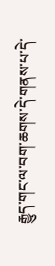རྒྱུད་གང་ལ་བག་ཆགས་དེ་གནས་པ་དེ་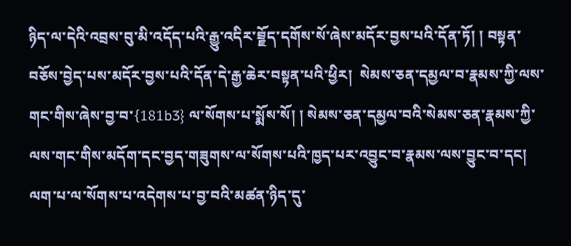ཉིད་ལ་དེའི་འབྲས་བུ་མི་འདོད་པའི་རྒྱུ་འདིར་བྲྗོད་དགོས་སོ་ཞེས་མདོར་བྱས་པའི་དོན་ཏོ། ། བསྟན་བཅོས་བྱེད་པས་མདོར་བྱས་པའི་དོན་དེ་རྒྱ་ཆེར་བསྟན་པའི་ཕྱིར།  སེམས་ཅན་དམྱལ་བ་རྣམས་ཀྱི་ལས་གང་གིས་ཞེས་བྱ་བ་{181b3} ལ་སོགས་པ་སྨོས་སོ། ། སེམས་ཅན་དམྱལ་བའི་སེམས་ཅན་རྣམས་ཀྱི་ལས་གང་གིས་མདོག་དང་བྱད་གཟུགས་ལ་སོགས་པའི་ཁྱད་པར་འབྱུང་བ་རྣམས་ལས་བྱུང་བ་དང།  ལག་པ་ལ་སོགས་པ་འདེགས་པ་བྱ་བའི་མཚན་ཉིད་དུ་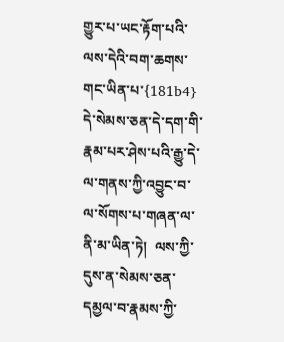གྱུར་པ་ཡང་རྟོག་པའི་ལས་དེའི་བག་ཆགས་གང་ཡིན་པ་{181b4} དེ་སེམས་ཅན་དེ་དག་གི་རྣམ་པར་ཤེས་པའི་རྒྱུ་དེ་ལ་གནས་ཀྱི་འབྱུང་བ་ལ་སོགས་པ་གཞན་ལ་ནི་མ་ཡིན་ཏེ།  ལས་ཀྱི་དུས་ན་སེམས་ཅན་དམྱལ་བ་རྣམས་ཀྱི་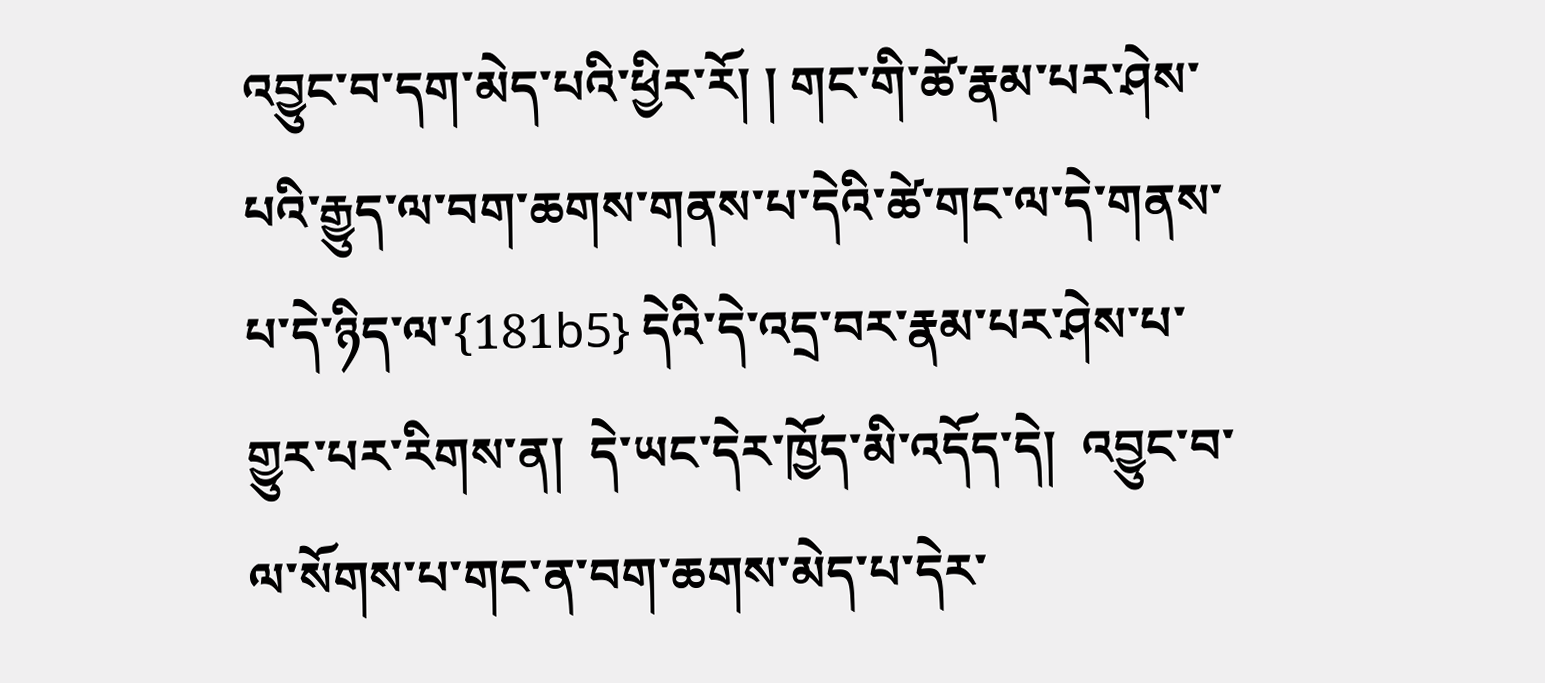འབྱུང་བ་དག་མེད་པའི་ཕྱིར་རོ། ། གང་གི་ཚེ་རྣམ་པར་ཤེས་པའི་རྒྱུད་ལ་བག་ཆགས་གནས་པ་དེའི་ཚེ་གང་ལ་དེ་གནས་པ་དེ་ཉིད་ལ་{181b5} དེའི་དེ་འདྲ་བར་རྣམ་པར་ཤེས་པ་གྱུར་པར་རིགས་ན།  དེ་ཡང་དེར་ཁྱོད་མི་འདོད་དེ།  འབྱུང་བ་ལ་སོགས་པ་གང་ན་བག་ཆགས་མེད་པ་དེར་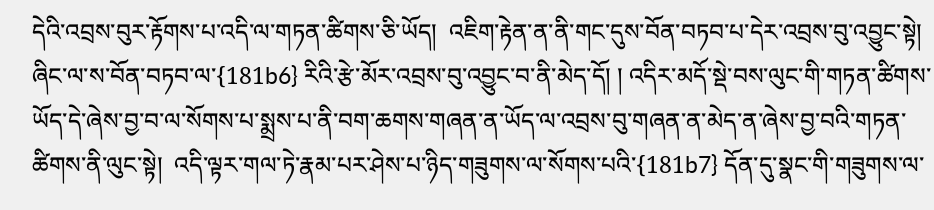དེའི་འབྲས་བུར་རྟོགས་པ་འདི་ལ་གཏན་ཚིགས་ཅི་ཡོད།  འཇིག་རྟེན་ན་ནི་གང་དུས་བོན་བཏབ་པ་དེར་འབྲས་བུ་འབྱུང་སྟེ།  ཞིང་ལ་ས་བོན་བཏབ་ལ་{181b6} རིའི་རྩེ་མོར་འབྲས་བུ་འབྱུང་བ་ནི་མེད་དོ། ། འདིར་མདོ་སྡེ་བས་ལུང་གི་གཏན་ཚིགས་ཡོད་དེ་ཞེས་བྱ་བ་ལ་སོགས་པ་སྨྲས་པ་ནི་བག་ཆགས་གཞན་ན་ཡོད་ལ་འབྲས་བུ་གཞན་ན་མེད་ན་ཞེས་བྱ་བའི་གཏན་ཚིགས་ནི་ལུང་སྟེ།  འདི་ལྟར་གལ་ཏེ་རྣམ་པར་ཤེས་པ་ཉིད་གཟུགས་ལ་སོགས་པའི་{181b7} དོན་དུ་སྣང་གི་གཟུགས་ལ་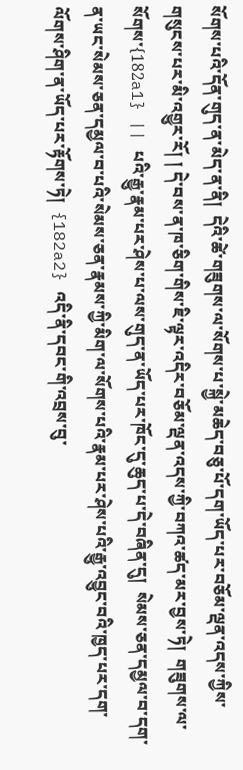སོགས་པའི་དོན་གུད་ན་མེད་ན་ནི།  དེའི་ཚེ་གཟུགས་ལ་སོགས་པ་སྐྱེ་མཆེད་བཅུ་པོ་དག་ཡོད་པར་བཅོམ་ལྡན་འདས་ཀྱིས་གསུངས་པར་མི་འགྱུར་རོ། ། དེ་བས་ན་ཁ་ཅིག་གིས་ཇི་ལྟར་འདིར་བཅོམ་ལྡན་འདས་ཀྱི་བཀའ་ཚད་མར་བྱས་ཏེ།  གཟུགས་ལ་སོགས་{182a1} || པའི་རྒྱུ་རྣམ་པར་ཤེས་པ་ལས་གུད་ན་ཡོད་པར་ཁོང་དུ་ཆུད་པ་དེ་བཞིན་དུ།  སེམས་ཅན་དམྱལ་བ་དག་ན་ཡང་སེམས་ཅན་དམྱལ་བ་པའི་སེམས་ཅན་རྣམས་ཀྱི་མིག་ལ་སོགས་པའི་རྣམ་པར་ཤེས་པའི་རྒྱུ་འབྱུང་བའི་ཁྱད་པར་དག་ལོགས་ཤིག་ན་ཡོད་པར་རྟོགས་ཏེ།  {182a2} འདི་ནི་དབང་གི་འབྲས་བུ་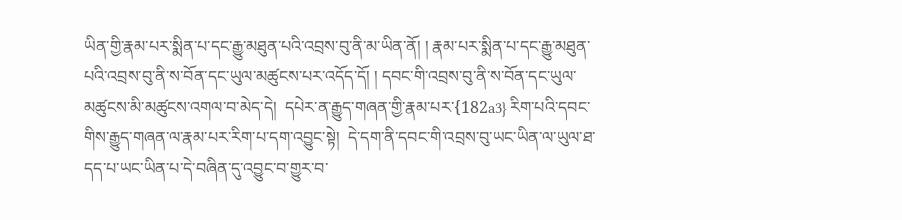ཡིན་གྱི་རྣམ་པར་སྨིན་པ་དང་རྒྱུ་མཐུན་པའི་འབྲས་བུ་ནི་མ་ཡིན་ནོ། ། རྣམ་པར་སྨིན་པ་དང་རྒྱུ་མཐུན་པའི་འབྲས་བུ་ནི་ས་བོན་དང་ཡུལ་མཚུངས་པར་འདོད་དོ། ། དབང་གི་འབྲས་བུ་ནི་ས་བོན་དང་ཡུལ་མཚུངས་མི་མཚུངས་འགལ་བ་མེད་དེ།  དཔེར་ན་རྒྱུད་གཞན་གྱི་རྣམ་པར་{182a3} རིག་པའི་དབང་གིས་རྒྱུད་གཞན་ལ་རྣམ་པར་རིག་པ་དག་འབྱུང་སྟེ།  དེ་དག་ནི་དབང་གི་འབྲས་བུ་ཡང་ཡིན་ལ་ཡུལ་ཐ་དད་པ་ཡང་ཡིན་པ་དེ་བཞིན་དུ་འབྱུང་བ་གྱུར་བ་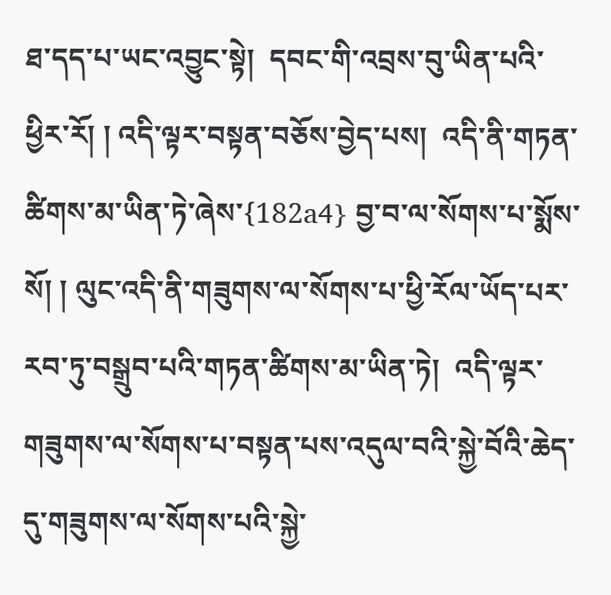ཐ་དད་པ་ཡང་འབྱུང་སྟེ།  དབང་གི་འབྲས་བུ་ཡིན་པའི་ཕྱིར་རོ། ། འདི་ལྟར་བསྟན་བཅོས་བྱེད་པས།  འདི་ནི་གཏན་ཚིགས་མ་ཡིན་ཏེ་ཞེས་{182a4} བྱ་བ་ལ་སོགས་པ་སྨོས་སོ། ། ལུང་འདི་ནི་གཟུགས་ལ་སོགས་པ་ཕྱི་རོལ་ཡོད་པར་རབ་ཏུ་བསྒྲུབ་པའི་གཏན་ཚིགས་མ་ཡིན་ཏེ།  འདི་ལྟར་གཟུགས་ལ་སོགས་པ་བསྟན་པས་འདུལ་བའི་སྐྱེ་བོའི་ཆེད་དུ་གཟུགས་ལ་སོགས་པའི་སྐྱེ་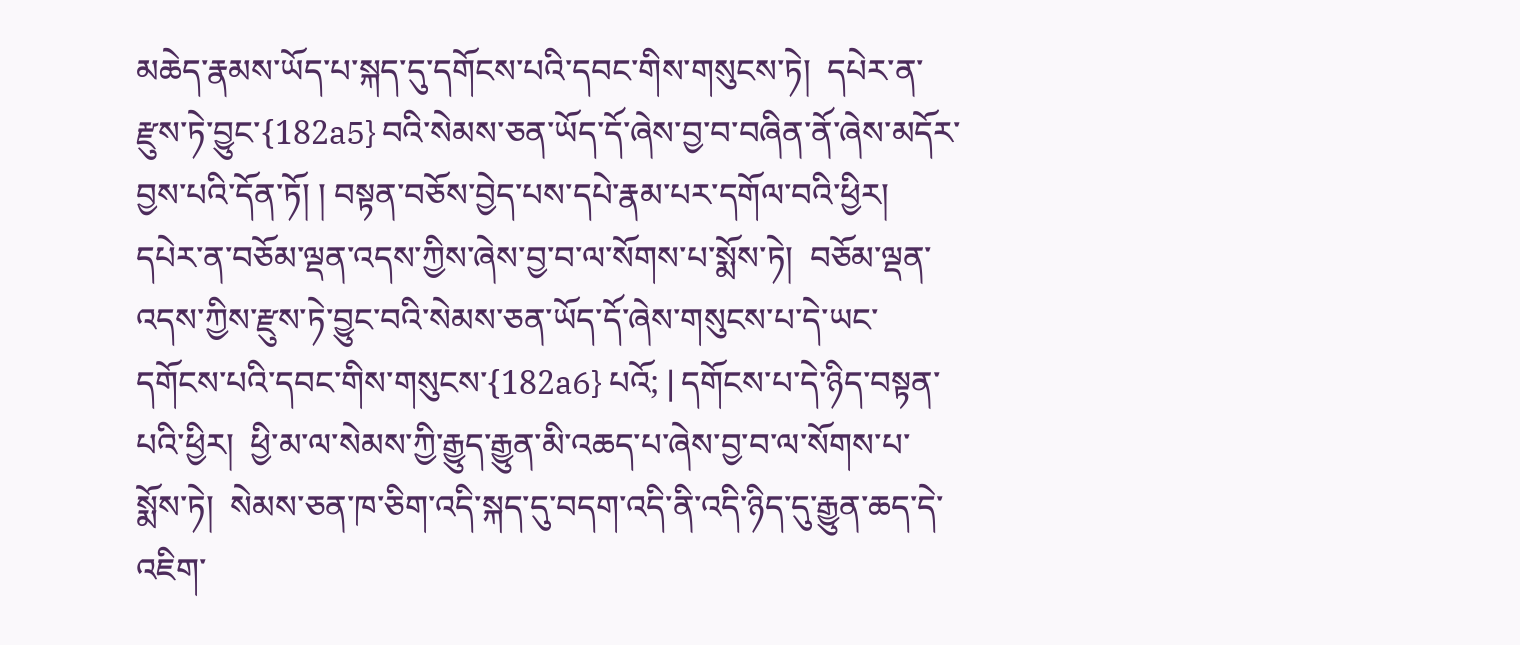མཆེད་རྣམས་ཡོད་པ་སྐད་དུ་དགོངས་པའི་དབང་གིས་གསུངས་ཏེ།  དཔེར་ན་རྫུས་ཏེ་བྱུང་{182a5} བའི་སེམས་ཅན་ཡོད་དོ་ཞེས་བྱ་བ་བཞིན་ནོ་ཞེས་མདོར་བྱས་པའི་དོན་ཏོ། ། བསྟན་བཅོས་བྱེད་པས་དཔེ་རྣམ་པར་དགོལ་བའི་ཕྱིར།  དཔེར་ན་བཅོམ་ལྡན་འདས་ཀྱིས་ཞེས་བྱ་བ་ལ་སོགས་པ་སྨོས་ཏེ།  བཅོམ་ལྡན་འདས་ཀྱིས་རྫུས་ཏེ་བྱུང་བའི་སེམས་ཅན་ཡོད་དོ་ཞེས་གསུངས་པ་དེ་ཡང་དགོངས་པའི་དབང་གིས་གསུངས་{182a6} པའོ; | དགོངས་པ་དེ་ཉིད་བསྟན་པའི་ཕྱིར།  ཕྱི་མ་ལ་སེམས་ཀྱི་རྒྱུད་རྒྱུན་མི་འཆད་པ་ཞེས་བྱ་བ་ལ་སོགས་པ་སྨོས་ཏེ།  སེམས་ཅན་ཁ་ཅིག་འདི་སྐད་དུ་བདག་འདི་ནི་འདི་ཉིད་དུ་རྒྱུན་ཆད་དེ་འཇིག་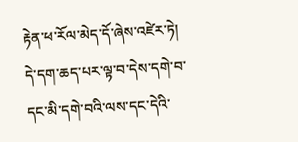རྟེན་ཕ་རོལ་མེད་དོ་ཞེས་འཛེར་ཏེ།  དེ་དག་ཆད་པར་ལྟ་བ་དེས་དགེ་བ་དང་མི་དགེ་བའི་ལས་དང་དེའི་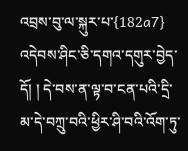འབྲས་བུ་ལ་སྐུར་པ་{182a7} འདེབས་ཤིང་ཅི་དགའ་དགུར་བྱེད་དོ། ། དེ་བས་ན་ལྟ་བ་ངན་པའི་དྲི་མ་དེ་བཀྲུ་བའི་ཕྱིར་ཤི་བའི་འོག་ཏུ་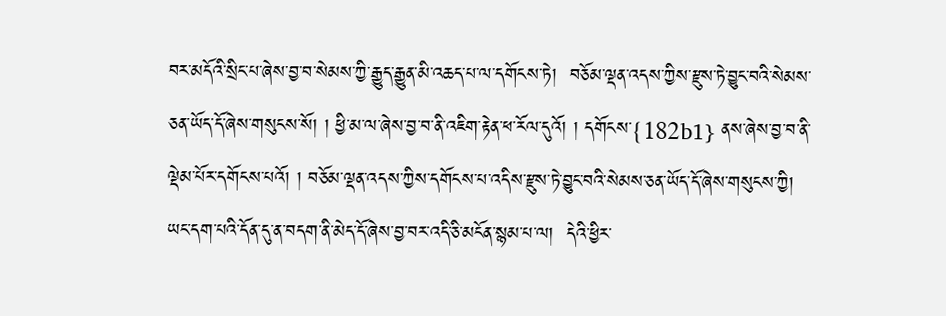བར་མདོའི་སྲིང་པ་ཞེས་བྱ་བ་སེམས་ཀྱི་རྒྱུད་རྒྱུན་མི་འཆད་པ་ལ་དགོངས་ཏེ།  བཅོམ་ལྡན་འདས་ཀྱིས་རྫུས་ཏེ་བྱུང་བའི་སེམས་ཅན་ཡོད་དོ་ཞེས་གསུངས་སོ། ། ཕྱི་མ་ལ་ཞེས་བྱ་བ་ནི་འཇིག་རྟེན་ཕ་རོལ་དུའོ། ། དགོངས་{182b1} ནས་ཞེས་བྱ་བ་ནི་ལྡེམ་པོར་དགོངས་པའོ། ། བཅོམ་ལྡན་འདས་ཀྱིས་དགོངས་པ་འདིས་རྫུས་ཏེ་བྱུང་བའི་སེམས་ཅན་ཡོད་དོ་ཞེས་གསུངས་ཀྱི།  ཡང་དག་པའི་དོན་དུ་ན་བདག་ནི་མེད་དོ་ཞེས་བྱ་བར་འདི་ཅི་མངོན་སྙམ་པ་ལ།  དེའི་ཕྱིར་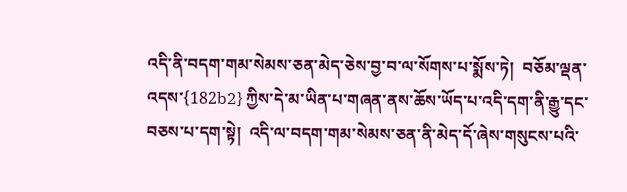འདི་ནི་བདག་གམ་སེམས་ཅན་མེད་ཅེས་བྱ་བ་ལ་སོགས་པ་སྨོས་ཏེ།  བཅོམ་ལྡན་འདས་{182b2} ཀྱིས་དེ་མ་ཡིན་པ་གཞན་ནས་ཆོས་ཡོད་པ་འདི་དག་ནི་རྒྱུ་དང་བཅས་པ་དག་སྟེ།  འདི་ལ་བདག་གམ་སེམས་ཅན་ནི་མེད་དོ་ཞེས་གསུངས་པའི་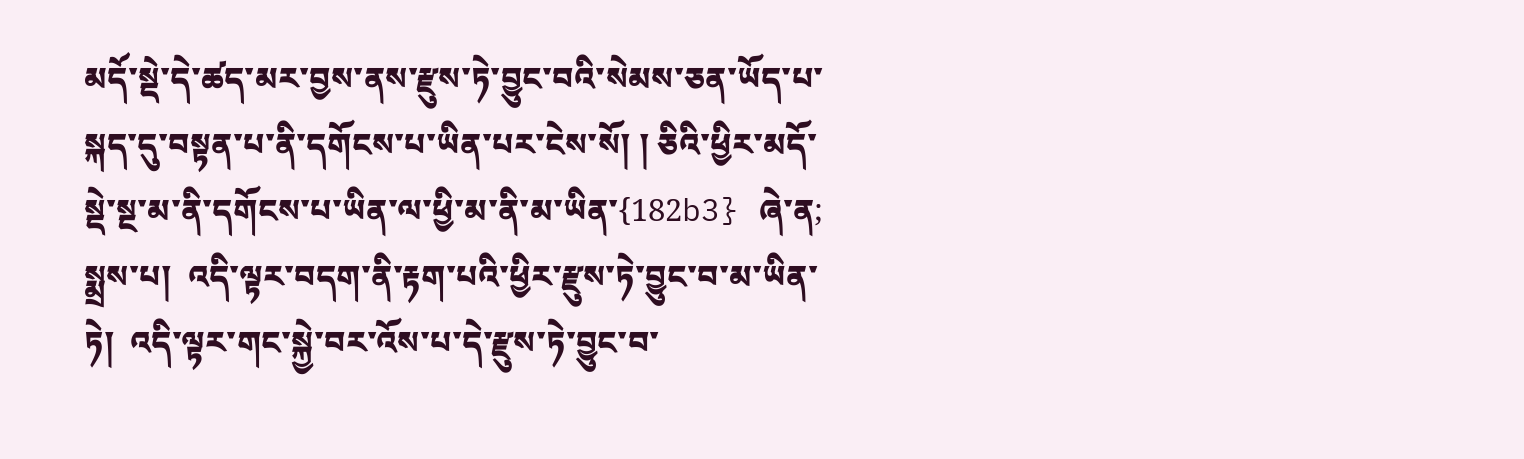མདོ་སྡེ་དེ་ཚད་མར་བྱས་ནས་རྫུས་ཏེ་བྱུང་བའི་སེམས་ཅན་ཡོད་པ་སྐད་དུ་བསྟན་པ་ནི་དགོངས་པ་ཡིན་པར་ངེས་སོ། ། ཅིའི་ཕྱིར་མདོ་སྡེ་སྔ་མ་ནི་དགོངས་པ་ཡིན་ལ་ཕྱི་མ་ནི་མ་ཡིན་{182b3} ཞེ་ན; སྨྲས་པ།  འདི་ལྟར་བདག་ནི་རྟག་པའི་ཕྱིར་རྫུས་ཏེ་བྱུང་བ་མ་ཡིན་ཏེ།  འདི་ལྟར་གང་སྐྱེ་བར་འོས་པ་དེ་རྫུས་ཏེ་བྱུང་བ་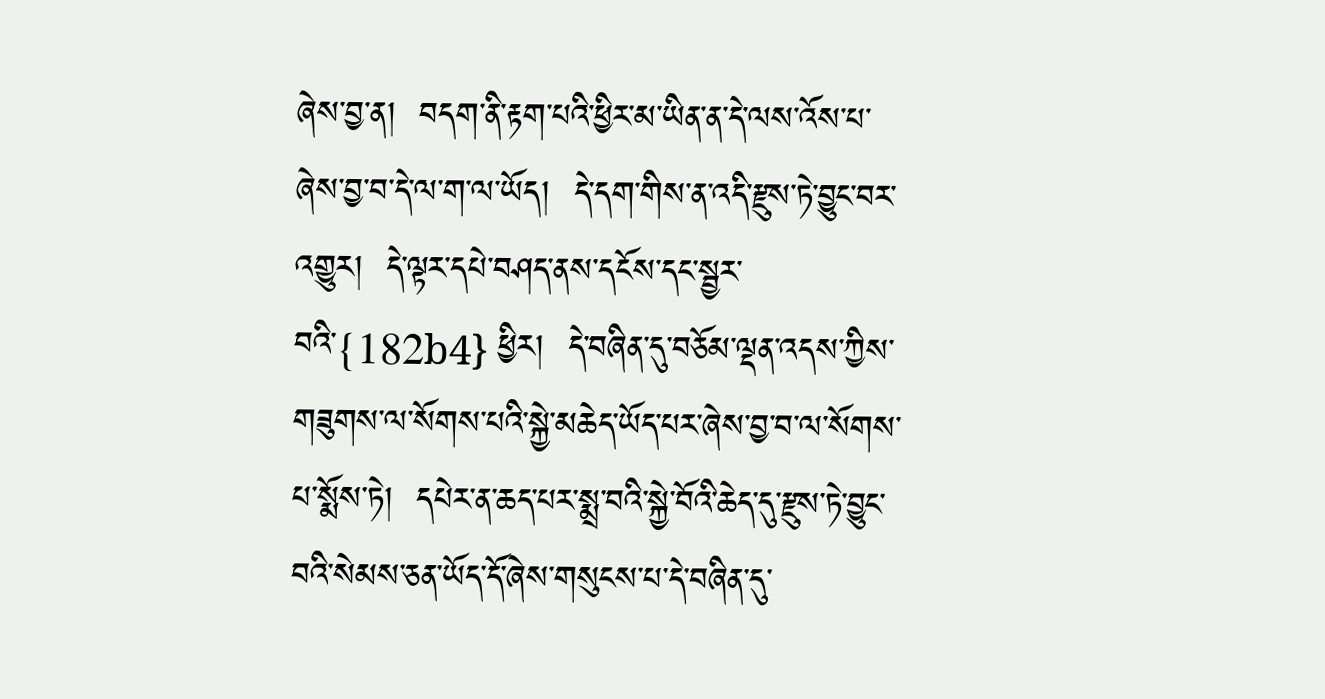ཞེས་བྱ་ན།  བདག་ནི་རྟག་པའི་ཕྱིར་མ་ཡིན་ན་དེ་ལས་འོས་པ་ཞེས་བྱ་བ་དེ་ལ་ག་ལ་ཡོད།  དེ་དག་གིས་ན་འདི་རྫུས་ཏེ་བྱུང་བར་འགྱུར།  དེ་ལྟར་དཔེ་བཤད་ནས་དངོས་དང་སྦྱར་བའི་{182b4} ཕྱིར།  དེ་བཞིན་དུ་བཅོམ་ལྡན་འདས་ཀྱིས་གཟུགས་ལ་སོགས་པའི་སྐྱེ་མཆེད་ཡོད་པར་ཞེས་བྱ་བ་ལ་སོགས་པ་སྨོས་ཏེ།  དཔེར་ན་ཆད་པར་སྨྲ་བའི་སྐྱེ་བོའི་ཆེད་དུ་རྫུས་ཏེ་བྱུང་བའི་སེམས་ཅན་ཡོད་དོ་ཞེས་གསུངས་པ་དེ་བཞིན་དུ་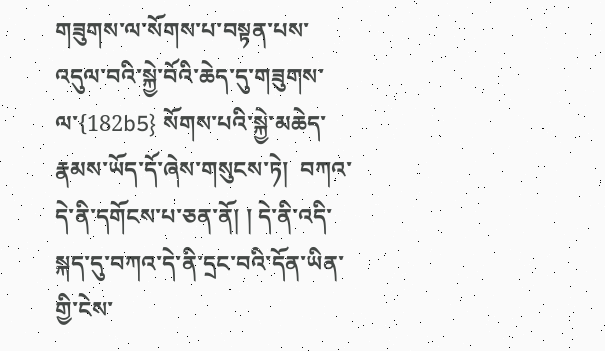གཟུགས་ལ་སོགས་པ་བསྟན་པས་འདུལ་བའི་སྐྱེ་བོའི་ཆེད་དུ་གཟུགས་ལ་{182b5} སོགས་པའི་སྐྱེ་མཆེད་རྣམས་ཡོད་དོ་ཞེས་གསུངས་ཏེ།  བཀའ་དེ་ནི་དགོངས་པ་ཅན་ནོ། ། དེ་ནི་འདི་སྐད་དུ་བཀའ་དེ་ནི་དྲང་བའི་དོན་ཡིན་གྱི་ངེས་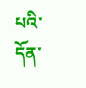པའི་དོན་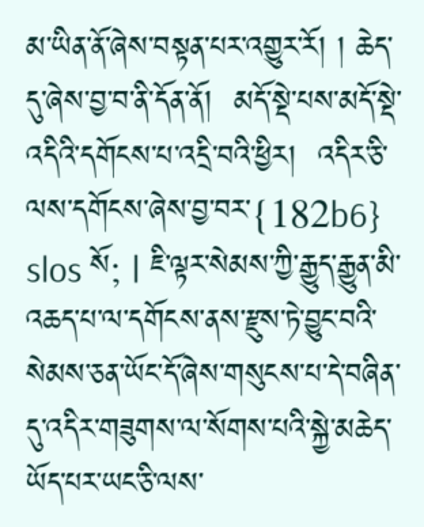མ་ཡིན་ནོ་ཞེས་བསྟན་པར་འགྱུར་རོ། ། ཆེད་དུ་ཞེས་བྱ་བ་ནི་དོན་ནོ།  མདོ་སྡེ་པས་མདོ་སྡེ་འདིའི་དགོངས་པ་འདྲི་བའི་ཕྱིར།  འདིར་ཅི་ལས་དགོངས་ཞེས་བྱ་བར་{182b6} slos སོ; | ཇི་ལྟར་སེམས་ཀྱི་རྒྱུད་རྒྱུན་མི་འཆད་པ་ལ་དགོངས་ནས་རྫུས་ཏེ་བྱུང་བའི་སེམས་ཅན་ཡོང་དོ་ཞེས་གསུངས་པ་དེ་བཞིན་དུ་འདིར་གཟུགས་ལ་སོགས་པའི་སྐྱེ་མཆེད་ཡོད་པར་ཡང་ཅི་ལས་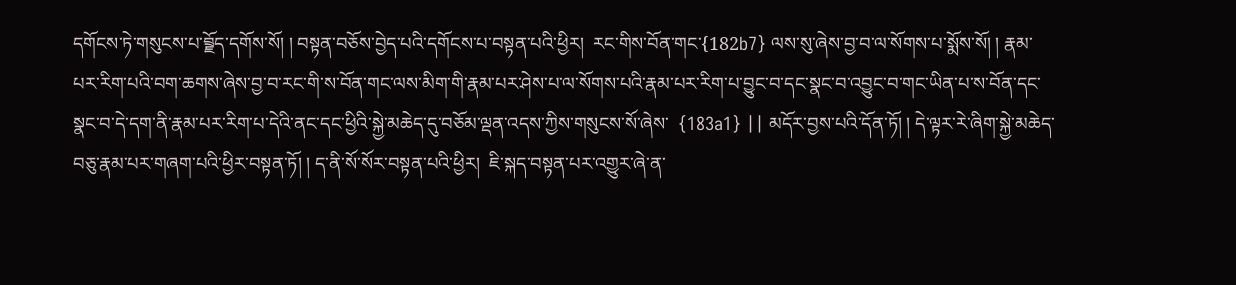དགོངས་ཏེ་གསུངས་པ་བྲྗོད་དགོས་སོ། ། བསྟན་བཅོས་བྱེད་པའི་དགོངས་པ་བསྟན་པའི་ཕྱིར།  རང་གིས་བོན་གང་{182b7} ལས་སུ་ཞེས་བྱ་བ་ལ་སོགས་པ་སྨོས་སོ། ། རྣམ་པར་རིག་པའི་བག་ཆགས་ཞེས་བྱ་བ་རང་གི་ས་བོན་གང་ལས་མིག་གི་རྣམ་པར་ཤེས་པ་ལ་སོགས་པའི་རྣམ་པར་རིག་པ་བྱུང་བ་དང་སྣང་བ་འབྱུང་བ་གང་ཡིན་པ་ས་བོན་དང་སྣང་བ་དེ་དག་ནི་རྣམ་པར་རིག་པ་དེའི་ནང་དང་ཕྱིའི་སྐྱེ་མཆེད་དུ་བཅོམ་ལྡན་འདས་ཀྱིས་གསུངས་སོ་ཞེས་  {183a1} || མདོར་བྱས་པའི་དོན་ཏོ། ། དེ་ལྟར་རེ་ཞིག་སྐྱེ་མཆེད་བཅུ་རྣམ་པར་གཞག་པའི་ཕྱིར་བསྟན་ཏོ། ། ད་ནི་སོ་སོར་བསྟན་པའི་ཕྱིར།  ཇི་སྐད་བསྟན་པར་འགྱུར་ཞེ་ན་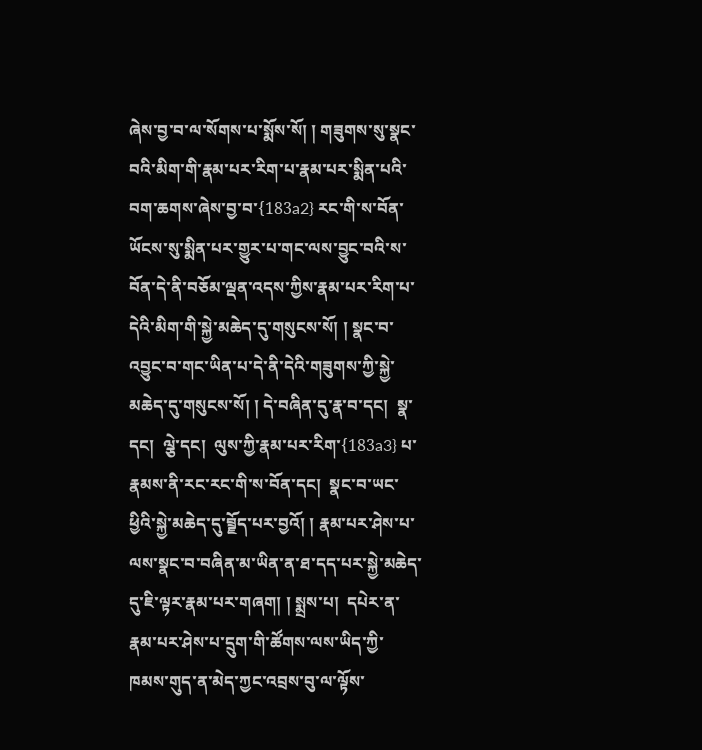ཞེས་བྱ་བ་ལ་སོགས་པ་སྨོས་སོ། ། གཟུགས་སུ་སྣང་བའི་མིག་གི་རྣམ་པར་རིག་པ་རྣམ་པར་སྨིན་པའི་བག་ཆགས་ཞེས་བྱ་བ་{183a2} རང་གི་ས་བོན་ཡོངས་སུ་སྨིན་པར་གྱུར་པ་གང་ལས་བྱུང་བའི་ས་བོན་དེ་ནི་བཅོམ་ལྡན་འདས་ཀྱིས་རྣམ་པར་རིག་པ་དེའི་མིག་གི་སྐྱེ་མཆེད་དུ་གསུངས་སོ། ། སྣང་བ་འབྱུང་བ་གང་ཡིན་པ་དེ་ནི་དེའི་གཟུགས་ཀྱི་སྐྱེ་མཆེད་དུ་གསུངས་སོ། ། དེ་བཞིན་དུ་རྣ་བ་དང།  སྣ་དང།  ལྕེ་དང།  ལུས་ཀྱི་རྣམ་པར་རིག་{183a3} པ་རྣམས་ནི་རང་རང་གི་ས་བོན་དང།  སྣང་བ་ཡང་ཕྱིའི་སྐྱེ་མཆེད་དུ་བྲྗོད་པར་བྱའོ། ། རྣམ་པར་ཤེས་པ་ལས་སྣང་བ་བཞིན་མ་ཡིན་ན་ཐ་དད་པར་སྐྱེ་མཆེད་དུ་ཇི་ལྟར་རྣམ་པར་གཞག། ། སྨྲས་པ།  དཔེར་ན་རྣམ་པར་ཤེས་པ་དྲུག་གི་ཚོགས་ལས་ཡིད་ཀྱི་ཁམས་གུད་ན་མེད་ཀྱང་འབྲས་བུ་ལ་ལྟོས་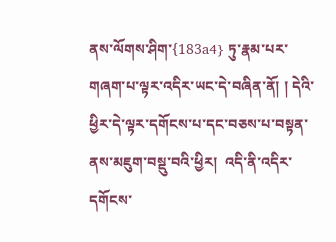ནས་ལོགས་ཤིག་{183a4} ཏུ་རྣམ་པར་གཞག་པ་ལྟར་འདིར་ཡང་དེ་བཞིན་ནོ། ། དེའི་ཕྱིར་དེ་ལྟར་དགོངས་པ་དང་བཅས་པ་བསྟན་ནས་མཇུག་བསྡུ་བའི་ཕྱིར།  འདི་ནི་འདིར་དགོངས་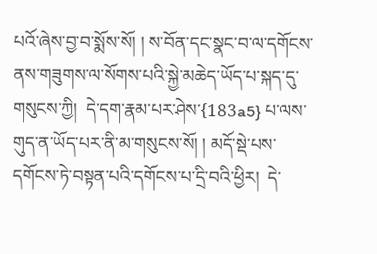པའོ་ཞེས་བྱ་བ་སྨོས་སོ། ། ས་བོན་དང་སྣང་བ་ལ་དགོངས་ནས་གཟུགས་ལ་སོགས་པའི་སྐྱེ་མཆེད་ཡོད་པ་སྐད་དུ་གསུངས་ཀྱི།  དེ་དག་རྣམ་པར་ཤེས་{183a5} པ་ལས་གུད་ན་ཡོད་པར་ནི་མ་གསུངས་སོ། ། མདོ་སྡེ་པས་དགོངས་ཏེ་བསྟན་པའི་དགོངས་པ་དྲི་བའི་ཕྱིར།  དེ་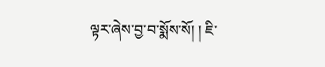ལྟར་ཞེས་བྱ་བ་སྨོས་སོ། ། ཇི་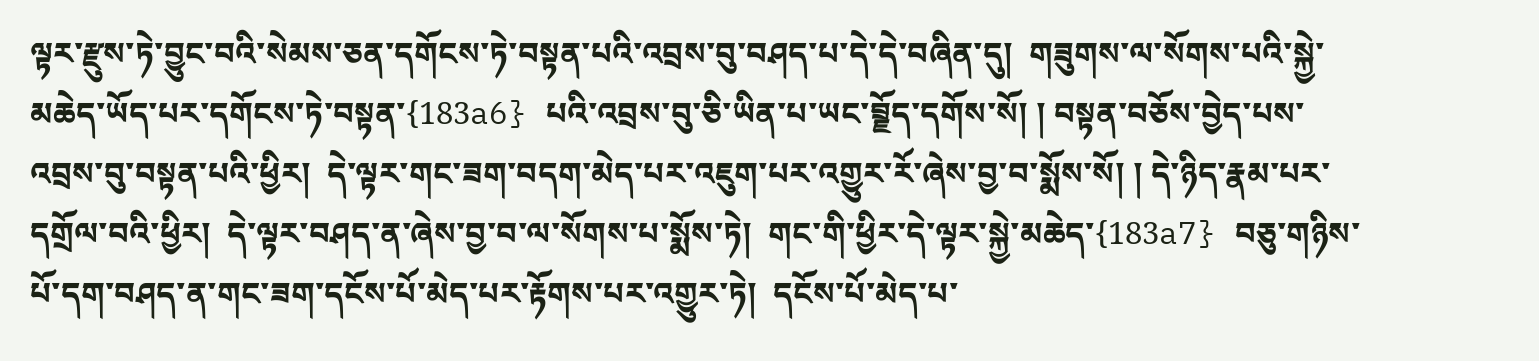ལྟར་རྫུས་ཏེ་བྱུང་བའི་སེམས་ཅན་དགོངས་ཏེ་བསྟན་པའི་འབྲས་བུ་བཤད་པ་དེ་དེ་བཞིན་དུ།  གཟུགས་ལ་སོགས་པའི་སྐྱེ་མཆེད་ཡོད་པར་དགོངས་ཏེ་བསྟན་{183a6} པའི་འབྲས་བུ་ཅི་ཡིན་པ་ཡང་བྲྗོད་དགོས་སོ། ། བསྟན་བཅོས་བྱེད་པས་འབྲས་བུ་བསྟན་པའི་ཕྱིར།  དེ་ལྟར་གང་ཟག་བདག་མེད་པར་འཇུག་པར་འགྱུར་རོ་ཞེས་བྱ་བ་སྨོས་སོ། ། དེ་ཉིད་རྣམ་པར་དགྲོལ་བའི་ཕྱིར།  དེ་ལྟར་བཤད་ན་ཞེས་བྱ་བ་ལ་སོགས་པ་སྨོས་ཏེ།  གང་གི་ཕྱིར་དེ་ལྟར་སྐྱེ་མཆེད་{183a7} བཅུ་གཉིས་པོ་དག་བཤད་ན་གང་ཟག་དངོས་པོ་མེད་པར་རྟོགས་པར་འགྱུར་ཏེ།  དངོས་པོ་མེད་པ་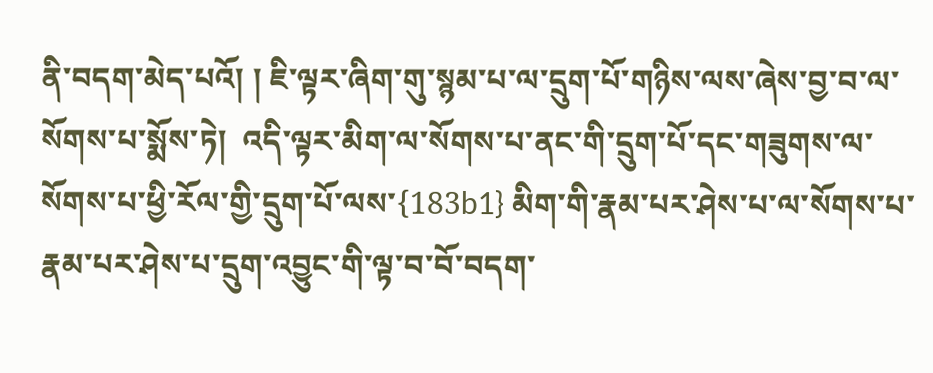ནི་བདག་མེད་པའོ། ། ཇི་ལྟར་ཞིག་གུ་སྙམ་པ་ལ་དྲུག་པོ་གཉིས་ལས་ཞེས་བྱ་བ་ལ་སོགས་པ་སྨོས་ཏེ།  འདི་ལྟར་མིག་ལ་སོགས་པ་ནང་གི་དྲུག་པོ་དང་གཟུགས་ལ་སོགས་པ་ཕྱི་རོལ་གྱི་དྲུག་པོ་ལས་{183b1} མིག་གི་རྣམ་པར་ཤེས་པ་ལ་སོགས་པ་རྣམ་པར་ཤེས་པ་དྲུག་འབྱུང་གི་ལྟ་བ་བོ་བདག་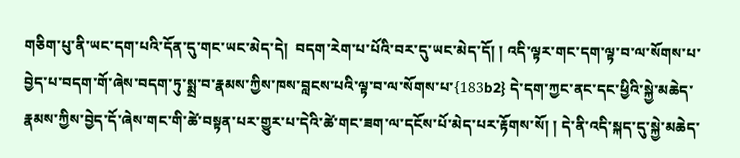གཅིག་པུ་ནི་ཡང་དག་པའི་དོན་དུ་གང་ཡང་མེད་དེ།  བདག་རེག་པ་པོའི་བར་དུ་ཡང་མེད་དོ། ། འདི་ལྟར་གང་དག་ལྟ་བ་ལ་སོགས་པ་བྱེད་པ་བདག་གོ་ཞེས་བདག་ཏུ་སྨྲ་བ་རྣམས་ཀྱིས་ཁས་བླངས་པའི་ལྟ་བ་ལ་སོགས་པ་{183b2} དེ་དག་ཀྱང་ནང་དང་ཕྱིའི་སྐྱེ་མཆེད་རྣམས་ཀྱིས་བྱེད་དོ་ཞེས་གང་གི་ཚེ་བསྟན་པར་གྱུར་པ་དེའི་ཚེ་གང་ཟག་ལ་དངོས་པོ་མེད་པར་རྟོགས་སོ། ། དེ་ནི་འདི་སྐད་དུ་སྐྱེ་མཆེད་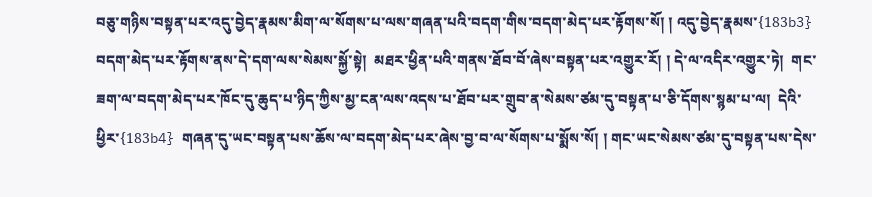བཅུ་གཉིས་བསྟན་པར་འདུ་བྱེད་རྣམས་མིག་ལ་སོགས་པ་ལས་གཞན་པའི་བདག་གིས་བདག་མེད་པར་རྟོགས་སོ། ། འདུ་བྱེད་རྣམས་{183b3} བདག་མེད་པར་རྟོགས་ནས་དེ་དག་ལས་སེམས་སྐྱོ་སྟེ།  མཐར་ཕྱིན་པའི་གནས་ཐོབ་བོ་ཞེས་བསྟན་པར་འགྱུར་རོ། ། དེ་ལ་འདིར་འགྱུར་ཏེ།  གང་ཟག་ལ་བདག་མེད་པར་ཁོང་དུ་ཆུད་པ་ཉིད་ཀྱིས་མྱ་ངན་ལས་འདས་པ་ཐོབ་པར་གྲུབ་ན་སེམས་ཙམ་དུ་བསྟན་པ་ཅི་དོགས་སྙམ་པ་ལ།  དེའི་ཕྱིར་{183b4} གཞན་དུ་ཡང་བསྟན་པས་ཆོས་ལ་བདག་མེད་པར་ཞེས་བྱ་བ་ལ་སོགས་པ་སྨོས་སོ། ། གང་ཡང་སེམས་ཙམ་དུ་བསྟན་པས་དེས་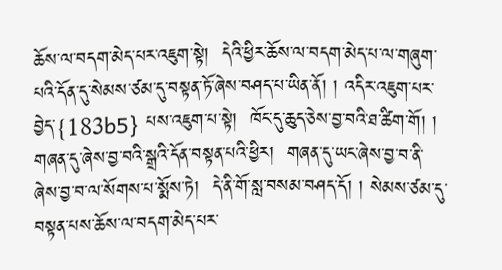ཆོས་ལ་བདག་མེད་པར་འཇུག་སྟེ།  དེའི་ཕྱིར་ཆོས་ལ་བདག་མེད་པ་ལ་གཞུག་པའི་དོན་དུ་སེམས་ཙམ་དུ་བསྟན་ཏོ་ཞེས་བཤད་པ་ཡིན་ནོ། ། འདིར་འཇུག་པར་བྱེད་{183b5} པས་འཇུག་པ་སྟེ།  ཁོང་དུ་ཆུད་ཅེས་བྱ་བའི་ཐ་ཚིག་གོ། ། གཞན་དུ་ཞེས་བྱ་བའི་སྒྲའི་དོན་བསྟན་པའི་ཕྱིར།  གཞན་དུ་ཡང་ཞེས་བྱ་བ་ནི་ཞེས་བྱ་བ་ལ་སོགས་པ་སྨོས་ཏེ།  དེ་ནི་གོ་སླ་བསམ་བཤད་དོ། ། སེམས་ཙམ་དུ་བསྟན་པས་ཆོས་ལ་བདག་མེད་པར་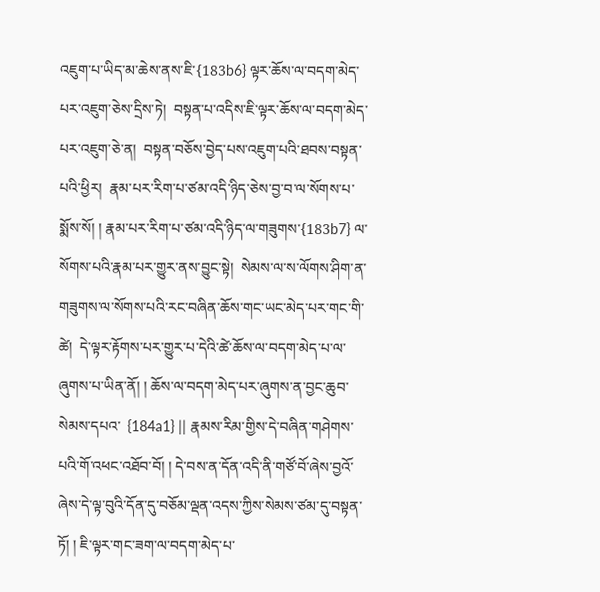འཇུག་པ་ཡིད་མ་ཆེས་ནས་ཇི་{183b6} ལྟར་ཆོས་ལ་བདག་མེད་པར་འཇུག་ཅེས་དྲིས་ཏེ།  བསྟན་པ་འདིས་ཇི་ལྟར་ཆོས་ལ་བདག་མེད་པར་འཇུག་ཅེ་ན།  བསྟན་བཅོས་བྱེད་པས་འཇུག་པའི་ཐབས་བསྟན་པའི་ཕྱིར།  རྣམ་པར་རིག་པ་ཙམ་འདི་ཉིད་ཅེས་བྱ་བ་ལ་སོགས་པ་སྨོས་སོ། ། རྣམ་པར་རིག་པ་ཙམ་འདི་ཉིད་ལ་གཟུགས་{183b7} ལ་སོགས་པའི་རྣམ་པར་གྱུར་ནས་བྱུང་སྟེ།  སེམས་ལ་ས་ལོགས་ཤིག་ན་གཟུགས་ལ་སོགས་པའི་རང་བཞིན་ཆོས་གང་ཡང་མེད་པར་གང་གི་ཚེ།  དེ་ལྟར་རྟོགས་པར་གྱུར་པ་དེའི་ཚེ་ཆོས་ལ་བདག་མེད་པ་ལ་ཞུགས་པ་ཡིན་ནོ། ། ཆོས་ལ་བདག་མེད་པར་ཞུགས་ན་བྱང་ཆུབ་སེམས་དཔའ་  {184a1} || རྣམས་རིམ་གྱིས་དེ་བཞིན་གཤེགས་པའི་གོ་འཕང་འཐོབ་བོ། ། དེ་བས་ན་དོན་འདི་ནི་གཙོ་བོ་ཞེས་བྱའོ་ཞེས་དེ་ལྟ་བུའི་དོན་དུ་བཅོམ་ལྡན་འདས་ཀྱིས་སེམས་ཙམ་དུ་བསྟན་ཏོ། ། ཇི་ལྟར་གང་ཟག་ལ་བདག་མེད་པ་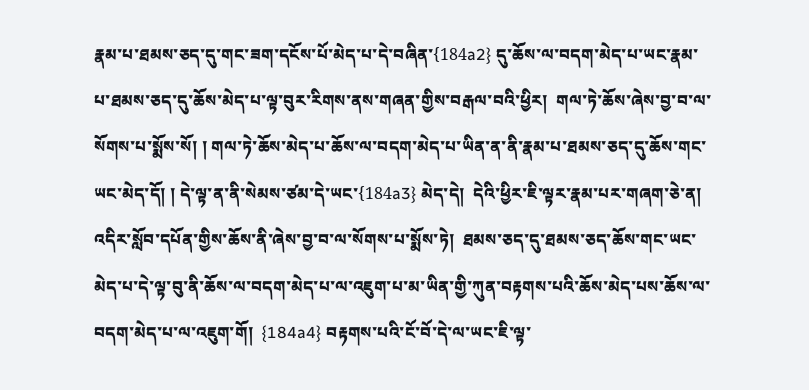རྣམ་པ་ཐམས་ཅད་དུ་གང་ཟག་དངོས་པོ་མེད་པ་དེ་བཞིན་{184a2} དུ་ཆོས་ལ་བདག་མེད་པ་ཡང་རྣམ་པ་ཐམས་ཅད་དུ་ཆོས་མེད་པ་ལྟ་བུར་རིགས་ནས་གཞན་གྱིས་བརྒལ་བའི་ཕྱིར།  གལ་ཏེ་ཆོས་ཞེས་བྱ་བ་ལ་སོགས་པ་སྨོས་སོ། ། གལ་ཏེ་ཆོས་མེད་པ་ཆོས་ལ་བདག་མེད་པ་ཡིན་ན་ནི་རྣམ་པ་ཐམས་ཅད་དུ་ཆོས་གང་ཡང་མེད་དོ། ། དེ་ལྟ་ན་ནི་སེམས་ཙམ་དེ་ཡང་{184a3} མེད་དེ།  དེའི་ཕྱིར་ཇི་ལྟར་རྣམ་པར་གཞག་ཅེ་ན།  འདིར་སློབ་དཔོན་གྱིས་ཆོས་ནི་ཞེས་བྱ་བ་ལ་སོགས་པ་སྨོས་ཏེ།  ཐམས་ཅད་དུ་ཐམས་ཅད་ཆོས་གང་ཡང་མེད་པ་དེ་ལྟ་བུ་ནི་ཆོས་ལ་བདག་མེད་པ་ལ་འཇུག་པ་མ་ཡིན་གྱི་ཀུན་བརྟགས་པའི་ཆོས་མེད་པས་ཆོས་ལ་བདག་མེད་པ་ལ་འཇུག་གོ།  {184a4} བརྟགས་པའི་ངོ་བོ་དེ་ལ་ཡང་ཇི་ལྟ་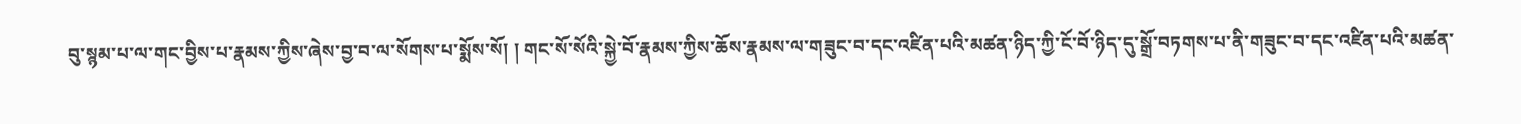བུ་སྙམ་པ་ལ་གང་བྱིས་པ་རྣམས་ཀྱིས་ཞེས་བྱ་བ་ལ་སོགས་པ་སྨོས་སོ། ། གང་སོ་སོའི་སྐྱེ་བོ་རྣམས་ཀྱིས་ཆོས་རྣམས་ལ་གཟུང་བ་དང་འཛིན་པའི་མཚན་ཉིད་ཀྱི་ངོ་བོ་ཉིད་དུ་སྒྲོ་བཏགས་པ་ནི་གཟུང་བ་དང་འཛིན་པའི་མཚན་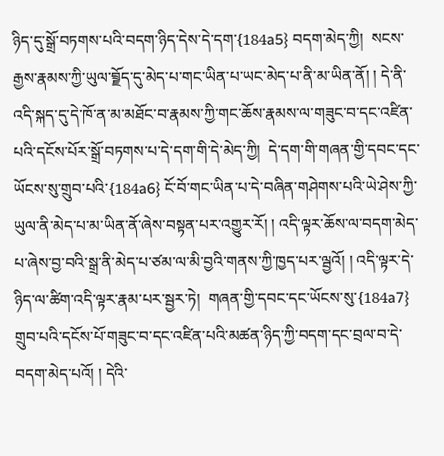ཉིད་དུ་སྒྲོ་བཏགས་པའི་བདག་ཉིད་དེས་དེ་དག་{184a5} བདག་མེད་ཀྱི།  སངས་རྒྱས་རྣམས་ཀྱི་ཡུལ་བྲྗོད་དུ་མེད་པ་གང་ཡིན་པ་ཡང་མེད་པ་ནི་མ་ཡིན་ནོ། ། དེ་ནི་འདི་སྐད་དུ་དེ་ཁོ་ན་མ་མཐོང་བ་རྣམས་ཀྱི་གང་ཆོས་རྣམས་ལ་གཟུང་བ་དང་འཛིན་པའི་དངོས་པོར་སྒྲོ་བཏགས་པ་དེ་དག་གི་དེ་མེད་ཀྱི།  དེ་དག་གི་གཞན་གྱི་དབང་དང་ཡོངས་སུ་གྲུབ་པའི་{184a6} ངོ་བོ་གང་ཡིན་པ་དེ་བཞིན་གཤེགས་པའི་ཡེ་ཤེས་ཀྱི་ཡུལ་ནི་མེད་པ་མ་ཡིན་ནོ་ཞེས་བསྟན་པར་འགྱུར་རོ། ། འདི་ལྟར་ཆོས་ལ་བདག་མེད་པ་ཞེས་བྱ་བའི་སྒྲ་ནི་མེད་པ་ཙམ་ལ་མི་བྱའི་གནས་ཀྱི་ཁྱད་པར་ལྦྱའོ། ། འདི་ལྟར་དེ་ཉིད་ལ་ཚིག་འདི་ལྟར་རྣམ་པར་སྦྱར་ཏེ།  གཞན་གྱི་དབང་དང་ཡོངས་སུ་{184a7} གྲུབ་པའི་དངོས་པོ་གཟུང་བ་དང་འཛིན་པའི་མཚན་ཉིད་ཀྱི་བདག་དང་བྲལ་བ་དེ་བདག་མེད་པའོ། ། དེའི་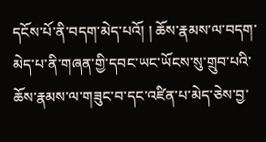དངོས་པོ་ནི་བདག་མེད་པའོ། ། ཆོས་རྣམས་ལ་བདག་མེད་པ་ནི་གཞན་གྱི་དབང་ཡང་ཡོངས་སུ་གྲུབ་པའི་ཆོས་རྣམས་ལ་གཟུང་བ་དང་འཛིན་པ་མེད་ཅེས་བྱ་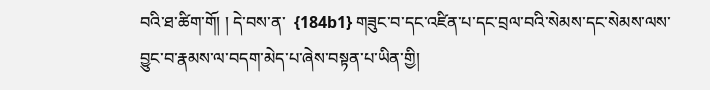བའི་ཐ་ཚིག་གོ། ། དེ་བས་ན་  {184b1} གཟུང་བ་དང་འཛིན་པ་དང་བྲལ་བའི་སེམས་དང་སེམས་ལས་བྱུང་བ་རྣམས་ལ་བདག་མེད་པ་ཞེས་བསྟན་པ་ཡིན་གྱི།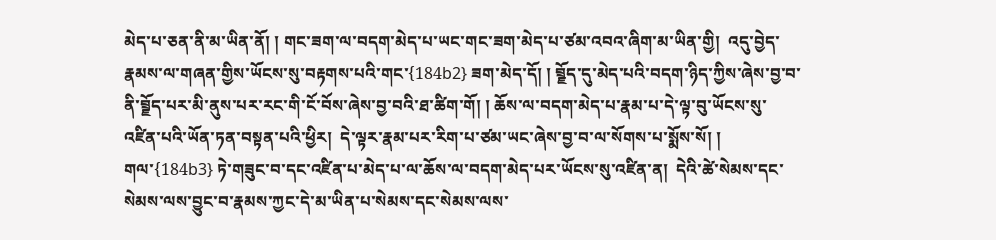མེད་པ་ཅན་ནི་མ་ཡིན་ནོ། ། གང་ཟག་ལ་བདག་མེད་པ་ཡང་གང་ཟག་མེད་པ་ཙམ་འབའ་ཞིག་མ་ཡིན་གྱི།  འདུ་བྱེད་རྣམས་ལ་གཞན་གྱིས་ཡོངས་སུ་བརྟགས་པའི་གང་{184b2} ཟག་མེད་དོ། ། བྲྗོད་དུ་མེད་པའི་བདག་ཉིད་ཀྱིས་ཞེས་བྱ་བ་ནི་བྲྗོད་པར་མི་ནུས་པར་རང་གི་ངོ་བོས་ཞེས་བྱ་བའི་ཐ་ཚིག་གོ། ། ཆོས་ལ་བདག་མེད་པ་རྣམ་པ་དེ་ལྟ་བུ་ཡོངས་སུ་འཛིན་པའི་ཡོན་ཏན་བསྟན་པའི་ཕྱིར།  དེ་ལྟར་རྣམ་པར་རིག་པ་ཙམ་ཡང་ཞེས་བྱ་བ་ལ་སོགས་པ་སྨོས་སོ། ། གལ་{184b3} ཏེ་གཟུང་བ་དང་འཛིན་པ་མེད་པ་ལ་ཆོས་ལ་བདག་མེད་པར་ཡོངས་སུ་འཛིན་ན།  དེའི་ཚེ་སེམས་དང་སེམས་ལས་བྱུང་བ་རྣམས་ཀྱང་དེ་མ་ཡིན་པ་སེམས་དང་སེམས་ལས་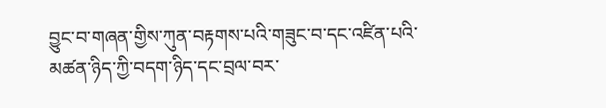བྱུང་བ་གཞན་གྱིས་ཀུན་བརྟགས་པའི་གཟུང་བ་དང་འཛིན་པའི་མཚན་ཉིད་ཀྱི་བདག་ཉིད་དང་བྲལ་བར་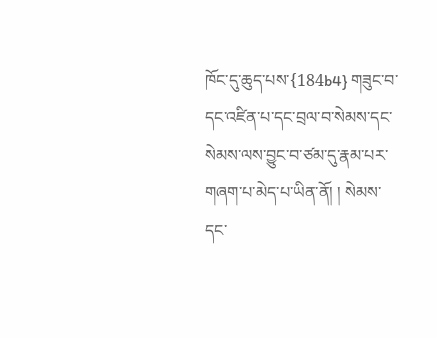ཁོང་དུ་ཆུད་པས་{184b4} གཟུང་བ་དང་འཛིན་པ་དང་བྲལ་བ་སེམས་དང་སེམས་ལས་བྱུང་བ་ཙམ་དུ་རྣམ་པར་གཞག་པ་མེད་པ་ཡིན་ནོ། ། སེམས་དང་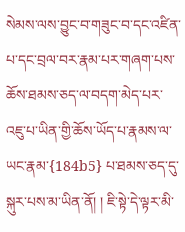སེམས་ལས་བྱུང་བ་གཟུང་བ་དང་འཛིན་པ་དང་བྲལ་བར་རྣམ་པར་གཞག་པས་ཆོས་ཐམས་ཅད་ལ་བདག་མེད་པར་འཇུ་པ་ཡིན་གྱི་ཆོས་ཡོད་པ་རྣམས་ལ་ཡང་རྣམ་{184b5} པ་ཐམས་ཅད་དུ་སྐུར་པས་མ་ཡིན་ནོ། ། ཇི་སྟེ་དེ་ལྟར་མི་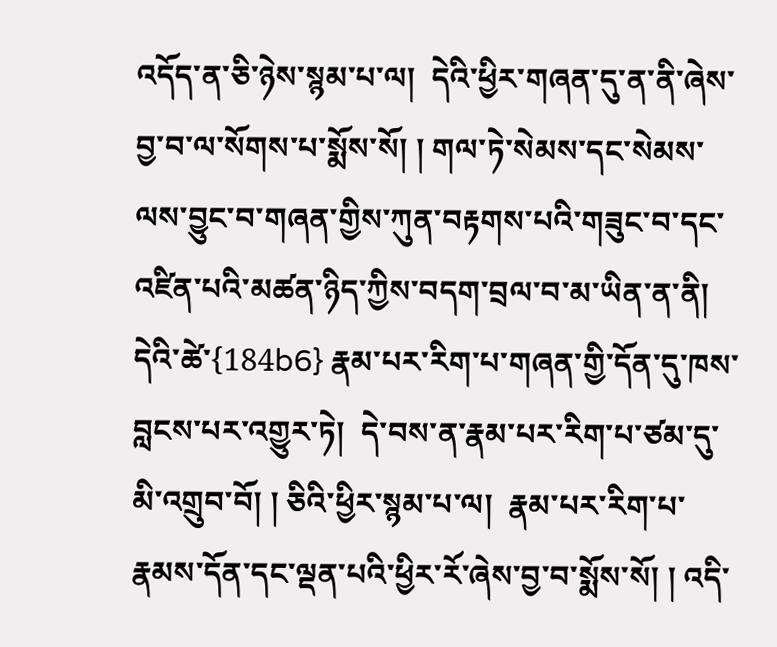འདོད་ན་ཅི་ཉེས་སྙམ་པ་ལ།  དེའི་ཕྱིར་གཞན་དུ་ན་ནི་ཞེས་བྱ་བ་ལ་སོགས་པ་སྨོས་སོ། ། གལ་ཏེ་སེམས་དང་སེམས་ལས་བྱུང་བ་གཞན་གྱིས་ཀུན་བརྟགས་པའི་གཟུང་བ་དང་འཛིན་པའི་མཚན་ཉིད་ཀྱིས་བདག་བྲལ་བ་མ་ཡིན་ན་ནི།  དེའི་ཚེ་{184b6} རྣམ་པར་རིག་པ་གཞན་གྱི་དོན་དུ་ཁས་བླངས་པར་འགྱུར་ཏེ།  དེ་བས་ན་རྣམ་པར་རིག་པ་ཙམ་དུ་མི་འགྲུབ་བོ། ། ཅིའི་ཕྱིར་སྙམ་པ་ལ།  རྣམ་པར་རིག་པ་རྣམས་དོན་དང་ལྡན་པའི་ཕྱིར་རོ་ཞེས་བྱ་བ་སྨོས་སོ། ། འདི་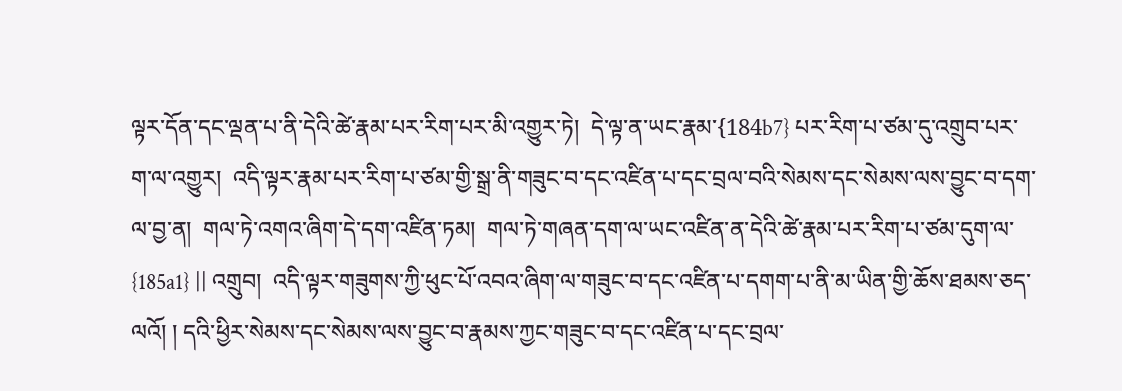ལྟར་དོན་དང་ལྡན་པ་ནི་དེའི་ཚེ་རྣམ་པར་རིག་པར་མི་འགྱུར་ཏེ།  དེ་ལྟ་ན་ཡང་རྣམ་{184b7} པར་རིག་པ་ཙམ་དུ་འགྲུབ་པར་ག་ལ་འགྱུར།  འདི་ལྟར་རྣམ་པར་རིག་པ་ཙམ་གྱི་སྒྲ་ནི་གཟུང་བ་དང་འཛིན་པ་དང་བྲལ་བའི་སེམས་དང་སེམས་ལས་བྱུང་བ་དག་ལ་བྱ་ན།  གལ་ཏེ་འགའ་ཞིག་དེ་དག་འཛིན་ཏམ།  གལ་ཏེ་གཞན་དག་ལ་ཡང་འཛིན་ན་དེའི་ཚེ་རྣམ་པར་རིག་པ་ཙམ་དུག་ལ་  {185a1} || འགྲུབ།  འདི་ལྟར་གཟུགས་ཀྱི་ཕུང་པོ་འབའ་ཞིག་ལ་གཟུང་བ་དང་འཛིན་པ་དགག་པ་ནི་མ་ཡིན་གྱི་ཆོས་ཐམས་ཅད་ལའོ། ། དའི་ཕྱིར་སེམས་དང་སེམས་ལས་བྱུང་བ་རྣམས་ཀྱང་གཟུང་བ་དང་འཛིན་པ་དང་བྲལ་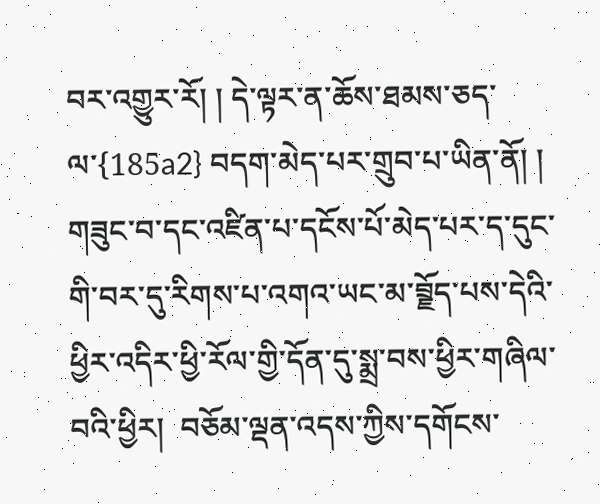བར་འགྱུར་རོ། ། དེ་ལྟར་ན་ཆོས་ཐམས་ཅད་ལ་{185a2} བདག་མེད་པར་གྲུབ་པ་ཡིན་ནོ། ། གཟུང་བ་དང་འཛིན་པ་དངོས་པོ་མེད་པར་ད་དུང་གི་བར་དུ་རིགས་པ་འགའ་ཡང་མ་བྲྗོད་པས་དེའི་ཕྱིར་འདིར་ཕྱི་རོལ་གྱི་དོན་དུ་སྨྲ་བས་ཕྱིར་གཞིལ་བའི་ཕྱིར།  བཅོམ་ལྡན་འདས་ཀྱིས་དགོངས་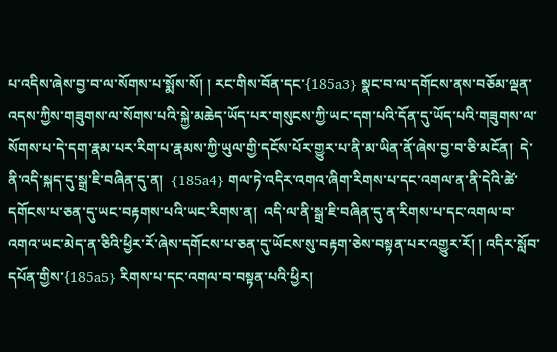པ་འདིས་ཞེས་བྱ་བ་ལ་སོགས་པ་སྨོས་སོ། ། རང་གིས་བོན་དང་{185a3} སྣང་བ་ལ་དགོངས་ནས་བཅོམ་ལྡན་འདས་ཀྱིས་གཟུགས་ལ་སོགས་པའི་སྐྱེ་མཆེད་ཡོད་པར་གསུངས་ཀྱི་ཡང་དག་པའི་དོན་དུ་ཡོད་པའི་གཟུགས་ལ་སོགས་པ་དེ་དག་རྣམ་པར་རིག་པ་རྣམས་ཀྱི་ཡུལ་གྱི་དངོས་པོར་གྱུར་པ་ནི་མ་ཡིན་ནོ་ཞེས་བྱ་བ་ཅི་མངོན།  དེ་ནི་འདི་སྐད་དུ་སྒྲ་ཇི་བཞིན་དུ་ན།  {185a4} གལ་ཏེ་འདིར་འགའ་ཞིག་རིགས་པ་དང་འགལ་ན་ནི་དེའི་ཚེ་དགོངས་པ་ཅན་དུ་ཡང་བརྟགས་པའི་ཡང་རིགས་ན།  འདི་ལ་ནི་སྒྲ་ཇི་བཞིན་དུ་ན་རིགས་པ་དང་འགལ་བ་འགའ་ཡང་མེད་ན་ཅིའི་ཕྱིར་རོ་ཞེས་དགོངས་པ་ཅན་དུ་ཡོངས་སུ་བརྟག་ཅེས་བསྟན་པར་འགྱུར་རོ། ། འདིར་སློབ་དཔོན་གྱིས་{185a5} རིགས་པ་དང་འགལ་བ་བསྟན་པའི་ཕྱིར།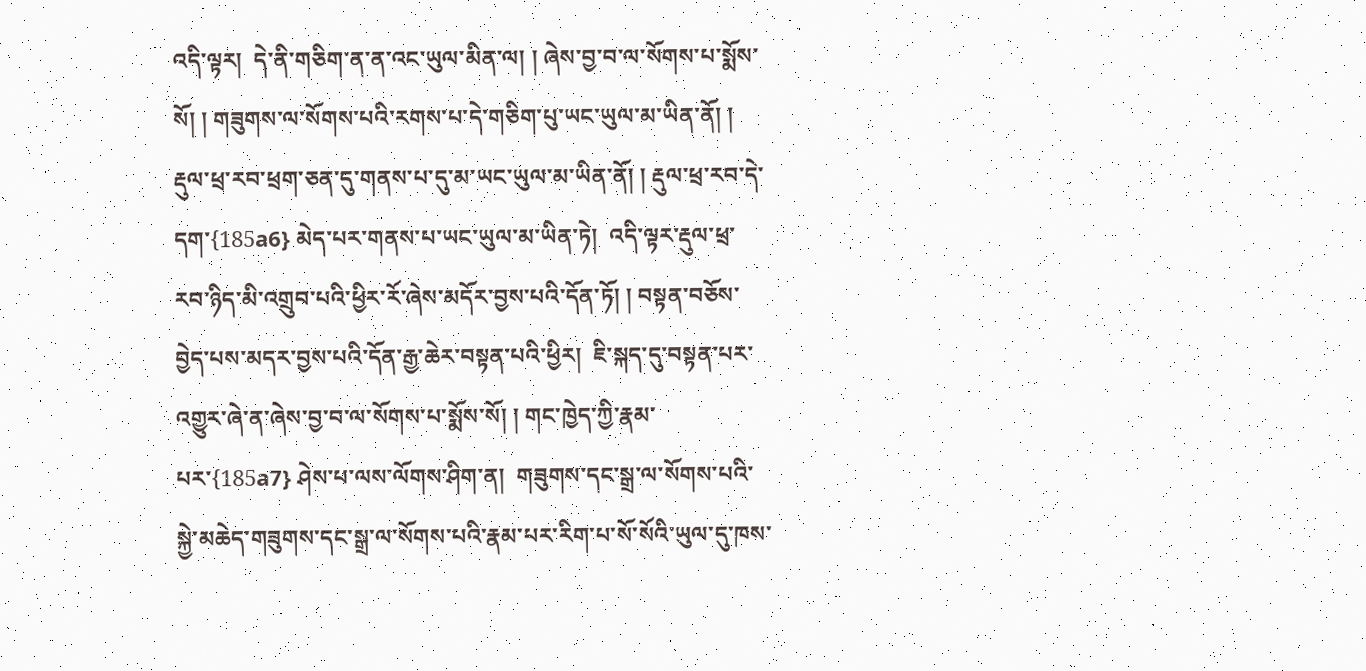འདི་ལྟར།  དེ་ནི་གཅིག་ན་ན་འང་ཡུལ་མིན་ལ། ། ཞེས་བྱ་བ་ལ་སོགས་པ་སྨོས་སོ། ། གཟུགས་ལ་སོགས་པའི་རགས་པ་དེ་གཅིག་པུ་ཡང་ཡུལ་མ་ཡིན་ནོ། ། རྡུལ་ཕྲ་རབ་ཕྲག་ཅན་དུ་གནས་པ་དུ་མ་ཡང་ཡུལ་མ་ཡིན་ནོ། ། རྡུལ་ཕྲ་རབ་དེ་དག་{185a6} མེད་པར་གནས་པ་ཡང་ཡུལ་མ་ཡིན་ཏེ།  འདི་ལྟར་རྡུལ་ཕྲ་རབ་ཉིད་མི་འགྲུབ་པའི་ཕྱིར་རོ་ཞེས་མདོར་བྱས་པའི་དོན་ཏོ། ། བསྟན་བཅོས་བྱེད་པས་མདར་བྱས་པའི་དོན་རྒྱ་ཆེར་བསྟན་པའི་ཕྱིར།  ཇི་སྐད་དུ་བསྟན་པར་འགྱུར་ཞེ་ན་ཞེས་བྱ་བ་ལ་སོགས་པ་སྨོས་སོ། ། གང་ཁྱེད་ཀྱི་རྣམ་པར་{185a7} ཤེས་པ་ལས་ལོགས་ཤིག་ན།  གཟུགས་དང་སྒྲ་ལ་སོགས་པའི་སྐྱེ་མཆེད་གཟུགས་དང་སྒྲ་ལ་སོགས་པའི་རྣམ་པར་རིག་པ་སོ་སོའི་ཡུལ་དུ་ཁས་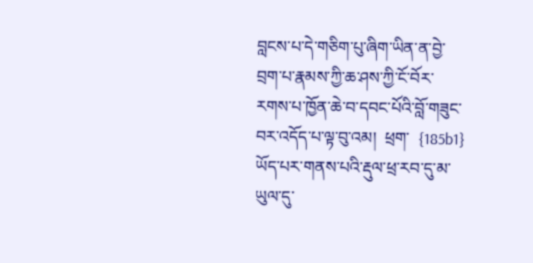བླངས་པ་དེ་གཅིག་པུ་ཞིག་ཡིན་ན་བྱེ་བྲག་པ་རྣམས་ཀྱི་ཆ་ཤས་ཀྱི་ངོ་བོར་རགས་པ་ཁྱོན་ཆེ་བ་དབང་པོའི་བློ་གཟུང་བར་འདོད་པ་ལྟ་བུ་འམ།  ཕྲག་  {185b1} ཡོད་པར་གནས་པའི་རྡུལ་ཕྲ་རབ་དུ་མ་ཡུལ་དུ་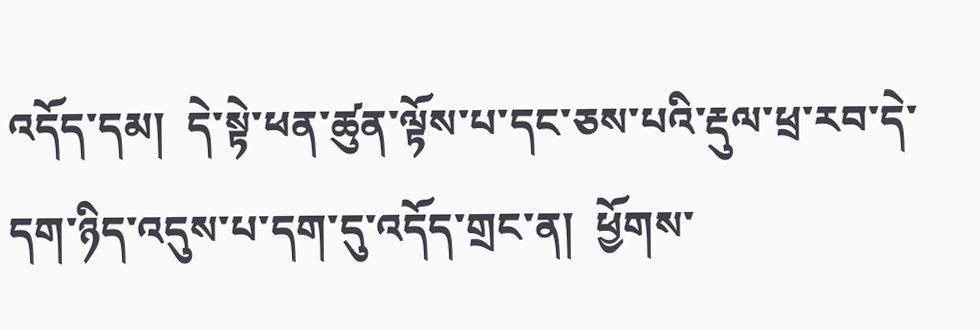འདོད་དམ།  དེ་སྟེ་ཕན་ཚུན་ལྟོས་པ་དང་ཅས་པའི་རྡུལ་ཕྲ་རབ་དེ་དག་ཉིད་འདུས་པ་དག་དུ་འདོད་གྲང་ན།  ཕྱོགས་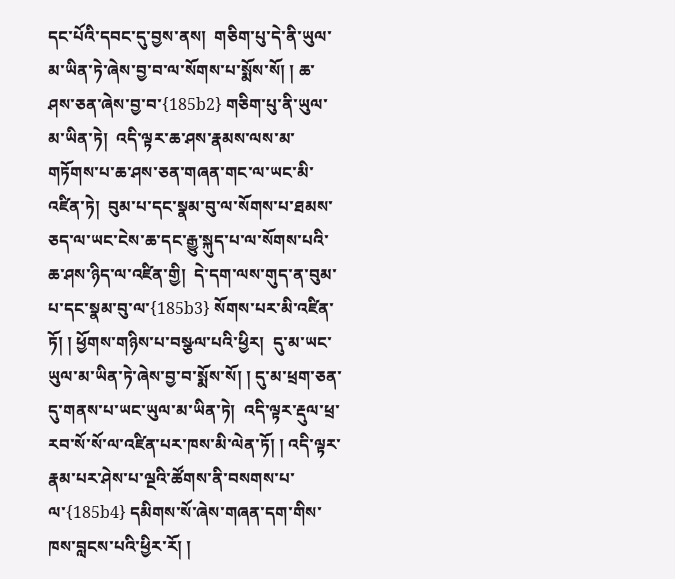དང་པོའི་དབང་དུ་བྱས་ནས།  གཅིག་པུ་དེ་ནི་ཡུལ་མ་ཡིན་ཏེ་ཞེས་བྱ་བ་ལ་སོགས་པ་སྨོས་སོ། ། ཆ་ཤས་ཅན་ཞེས་བྱ་བ་{185b2} གཅིག་པུ་ནི་ཡུལ་མ་ཡིན་ཏེ།  འདི་ལྟར་ཆ་ཤས་རྣམས་ལས་མ་གཏོགས་པ་ཆ་ཤས་ཅན་གཞན་གང་ལ་ཡང་མི་འཛིན་ཏེ།  བུམ་པ་དང་སྣམ་བུ་ལ་སོགས་པ་ཐམས་ཅད་ལ་ཡང་ངེས་ཆ་དང་རྒྱུ་སྐུད་པ་ལ་སོགས་པའི་ཆ་ཤས་ཉིད་ལ་འཛིན་གྱི།  དེ་དག་ལས་གུད་ན་བུམ་པ་དང་སྣམ་བུ་ལ་{185b3} སོགས་པར་མི་འཛིན་ཏོ། ། ཕྱོགས་གཉིས་པ་བསྩལ་པའི་ཕྱིར།  དུ་མ་ཡང་ཡུལ་མ་ཡིན་ཏེ་ཞེས་བྱ་བ་སྨོས་སོ། ། དུ་མ་ཕྲག་ཅན་དུ་གནས་པ་ཡང་ཡུལ་མ་ཡིན་ཏེ།  འདི་ལྟར་རྡུལ་ཕྲ་རབ་སོ་སོ་ལ་འཛིན་པར་ཁས་མི་ལེན་ཏོ། ། འདི་ལྟར་རྣམ་པར་ཤེས་པ་ལྔའི་ཚོགས་ནི་བསགས་པ་ལ་{185b4} དམིགས་སོ་ཞེས་གཞན་དག་གིས་ཁས་བླངས་པའི་ཕྱིར་རོ། །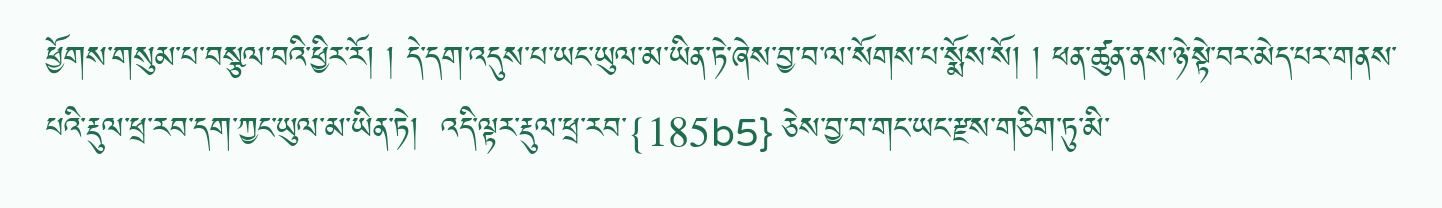ཕྱོགས་གསུམ་པ་བསྩལ་བའི་ཕྱིར་རོ། ། དེ་དག་འདུས་པ་ཡང་ཡུལ་མ་ཡིན་ཏེ་ཞེས་བྱ་བ་ལ་སོགས་པ་སྨོས་སོ། ། ཕན་ཚུན་ནས་ཉེ་སྟེ་བར་མེད་པར་གནས་པའི་རྡུལ་ཕྲ་རབ་དག་ཀྱང་ཡུལ་མ་ཡིན་ཏེ།  འདི་ལྟར་རྡུལ་ཕྲ་རབ་{185b5} ཅེས་བྱ་བ་གང་ཡང་རྫས་གཅིག་ཏུ་མི་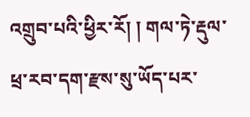འགྲུབ་པའི་ཕྱིར་རོ། ། གལ་ཏེ་རྡུལ་ཕྲ་རབ་དག་རྫས་སུ་ཡོད་པར་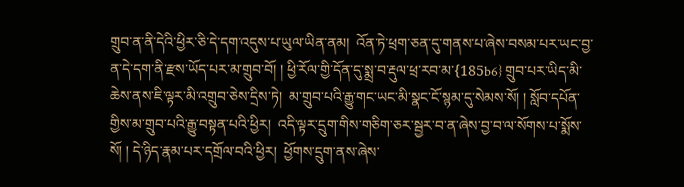གྲུབ་ན་ནི་དེའི་ཕྱིར་ཅི་དེ་དག་འདུས་པ་ཡུལ་ཡིན་ནམ།  འོན་ཏེ་ཕྲག་ཅན་དུ་གནས་པ་ཞེས་བསམ་པར་ཡང་བྱ་ན་དེ་དག་ནི་རྫས་ཡོད་པར་མ་གྲུབ་བོ། ། ཕྱི་རོལ་གྱི་དོན་དུ་སྨྲ་བ་རྡུལ་ཕྲ་རབ་མ་{185b6} གྲུབ་པར་ཡིད་མི་ཆེས་ནས་ཇི་ལྟར་མི་འགྲུབ་ཅེས་དྲིས་ཏེ།  མ་གྲུབ་པའི་རྒྱུ་གང་ཡང་མི་སྣང་ངོ་སྙམ་དུ་སེམས་སོ། ། སློབ་དཔོན་གྱིས་མ་གྲུབ་པའི་རྒྱུ་བསྟན་པའི་ཕྱིར།  འདི་ལྟར་དྲུག་གིས་གཅིག་ཅར་སྦྱར་བ་ན་ཞེས་བྱ་བ་ལ་སོགས་པ་སྨོས་སོ། ། དེ་ཉིད་རྣམ་པར་དགྲོལ་བའི་ཕྱིར།  ཕྱོགས་དྲུག་ནས་ཞེས་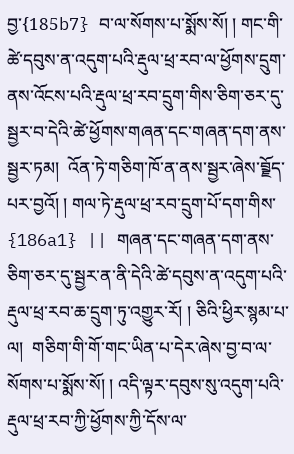བྱ་{185b7} བ་ལ་སོགས་པ་སྨོས་སོ། ། གང་གི་ཚེ་དབུས་ན་འདུག་པའི་རྡུལ་ཕྲ་རབ་ལ་ཕྱོགས་དྲུག་ནས་འོངས་པའི་རྡུལ་ཕྲ་རབ་དྲུག་གིས་ཅིག་ཅར་དུ་སྦྱར་བ་དེའི་ཚེ་ཕྱོགས་གཞན་དང་གཞན་དག་ནས་སྦྱར་ཏམ།  འོན་ཏེ་གཅིག་ཁོ་ན་ནས་སྦྱར་ཞེས་བྲྗོད་པར་བྱའོ། ། གལ་ཏེ་རྡུལ་ཕྲ་རབ་དྲུག་པོ་དག་གིས་  {186a1} || གཞན་དང་གཞན་དག་ནས་ཅིག་ཅར་དུ་སྦྱར་ན་ནི་དེའི་ཚེ་དབུས་ན་འདུག་པའི་རྡུལ་ཕྲ་རབ་ཆ་དྲུག་ཏུ་འགྱུར་རོ། ། ཅིའི་ཕྱིར་སྙམ་པ་ལ།  གཅིག་གི་གོ་གང་ཡིན་པ་དེར་ཞེས་བྱ་བ་ལ་སོགས་པ་སྨོས་སོ། ། འདི་ལྟར་དབུས་སུ་འདུག་པའི་རྡུལ་ཕྲ་རབ་ཀྱི་ཕྱོགས་ཀྱི་དོས་ལ་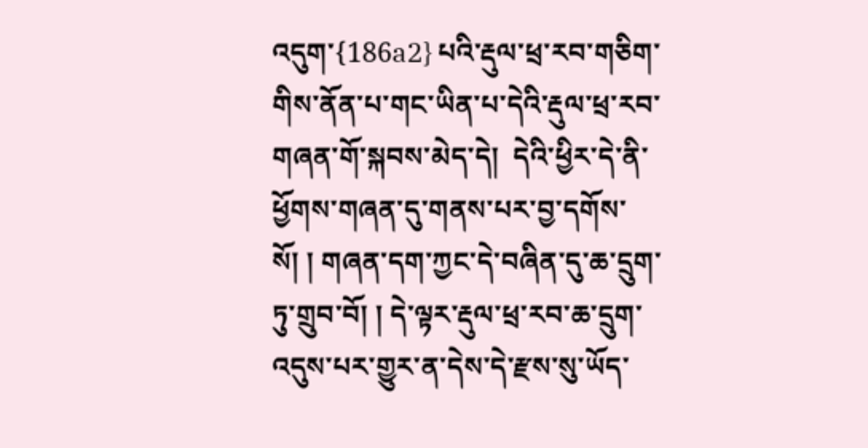འདུག་{186a2} པའི་རྡུལ་ཕྲ་རབ་གཅིག་གིས་ནོན་པ་གང་ཡིན་པ་དེའི་རྡུལ་ཕྲ་རབ་གཞན་གོ་སྐབས་མེད་དེ།  དེའི་ཕྱིར་དེ་ནི་ཕྱོགས་གཞན་དུ་གནས་པར་བྱ་དགོས་སོ། ། གཞན་དག་ཀྱང་དེ་བཞིན་དུ་ཆ་དྲུག་ཏུ་གྲུབ་བོ། ། དེ་ལྟར་རྡུལ་ཕྲ་རབ་ཆ་དྲུག་འདུས་པར་གྱུར་ན་དེས་དེ་རྫས་སུ་ཡོད་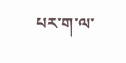པར་ག་ལ་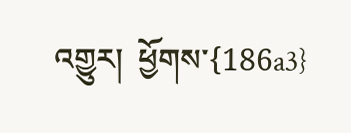འགྱུར།  ཕྱོགས་{186a3}